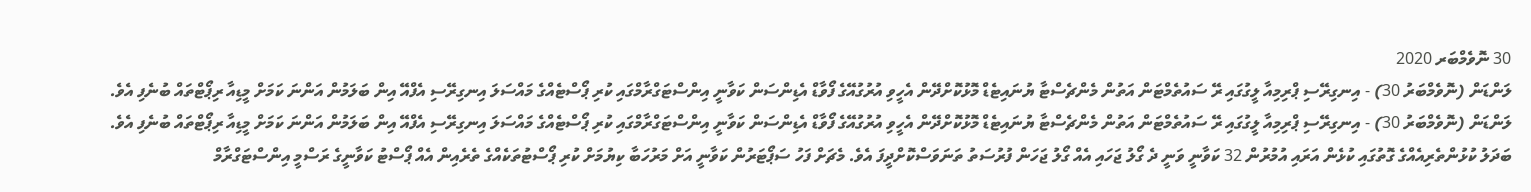30 ނޮވެމްބަރ 2020
ލަންޑަން (ނޮވެމްބަރު 30) - އިނގިރޭސި ޕްރިމިއާ ލީގުގައި ރޭ ސައުތެމްޓަން އަތުން މެންޗެސްޓާ ޔުނައިޓެޑް މޮޅުކޮށްދޭން އެހީވި އުރުގުއޭގެ ފޯވާޑް އެޑިންސަން ކަވާނީ އިންސްޓަގްރާމްގައި ކުރި ޕޯސްޓެއްގެ މައްސަލަ އިނގިރޭސި އެފްއޭ އިން ބަލަމުން އަންނަ ކަމަށް މީޑިއާ ރިޕޯޓްތައް ބުނެފި އެވެ.
ލަންޑަން (ނޮވެމްބަރު 30) - އިނގިރޭސި ޕްރިމިއާ ލީގުގައި ރޭ ސައުތެމްޓަން އަތުން މެންޗެސްޓާ ޔުނައިޓެޑް މޮޅުކޮށްދޭން އެހީވި އުރުގުއޭގެ ފޯވާޑް އެޑިންސަން ކަވާނީ އިންސްޓަގްރާމްގައި ކުރި ޕޯސްޓެއްގެ މައްސަލަ އިނގިރޭސި އެފްއޭ އިން ބަލަމުން އަންނަ ކަމަށް މީޑިއާ ރިޕޯޓްތައް ބުނެފި އެވެ.
ބަދަލު ކުޅުންތެރިއެއްގެ ގޮތުގައި ކުޅެން އަރައި އުމުރުން 32 ކަވާނީ ވަނީ ދެ ގޯލު ޖަހައި އެއް ގޯލު ޖަހަން ފުރުސަތު ތަނަވަސްކޮށްދީފަ އެވެ. މެޗަށް ފަހު ސަޕޯޓަރުން ކަވާނީ އަށް މަރުހަބާ ކިޔުމަށް ކުރި ޕޯސްޓުތަކެއްގެ ތެރެއިން އެއް ޕޯސްޓު ކަވާނީގެ ރަސްމީ އިންސްޓަގްރާމް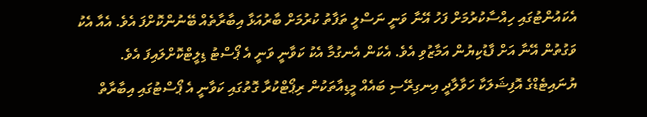އެކައުންޓުގައި ހިއްސާކުރުމަށް ފަހު އޭނާ ވަނީ ނަސްލީ ތަފާތު ކުރުމަށް ބާރުއަޅާ އިބާރާތެއް ބޭނުންކޮށްފަ އެވެ. އެއާ އެކު ވަގުތުން އޭނާ އަށް ފާޑުކިޔުން އަމާޒުވި އެވެ. އެކަން އެނގުމާ އެކު ކަވާނީ ވަނީ އެ ޕޯސްޓު ޑިލީޓްކޮށްލައިފަ އެވެ.
ޔުނައިޓެޑްގެ އޮފިޝަލަކާ ހަވާލާދީ އިނގިރޭސި ބައެއް މީޑިއާތަކުން ރިޕޯޓްކުރާ ގޮތުގައި ކަވާނީ އެ ޕޯސްޓުގައި އިބާރާތް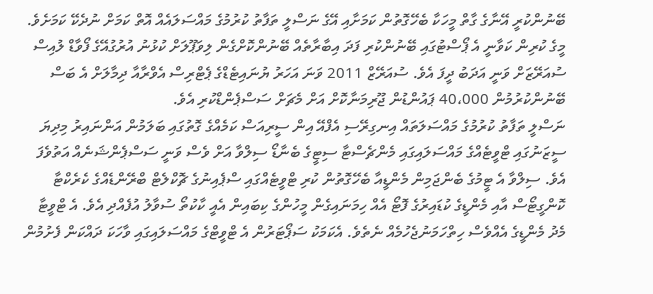ބޭނުންކުރީ އޭނާގެ ގާތް މީހަކާ ބެހޭގޮތުން ކަމަށާއި އޭގެ ނަސްލީ ތަފާތު ކުރުމުގެ މައްސަލައެއް އޮތް ކަމަށް ނުދެކޭ ކަމަށެވެ.
މީގެ ކުރިން ކަވާނީ އެ ޕޯސްޓުގައި ބޭނުންކުރި ފަދަ އިބާރާތެއް ބޭނުންކޮށްގެން ލިވަޕޫލަށް ކުޅުނު އުރުގުއޭގެ ފޯވާޑް ލުއިސް ސުއަރޭޒަށް ވަނީ އަދަބު ދީފަ އެވެ. ސުއަރޭޒް 2011 ވަނަ އަހަރު ޔުނައިޓެޑްގެ ޕެޓްރިސް އެވްރާއާ ދިމާލަށް އެ ބަސް ބޭނުންކުރުމުން 40،000 ޕައުންޑުން ޖޫރިމަނާކޮށް އަށް މެޗަށް ސަސްޕެންޑްކުރި އެވެ.
ނަސްލީ ތަފާތު ކުރުމުގެ މައްސަލަތައް އިނގިރޭސި އެފްއޭ އިން ސީރިއަސް ކަމެއްގެ ގޮތުގައި ބަލަމުން އަންނައިރު މިދިޔަ ސީޒަނުގައި ޓްވީޓެއްގެ މައްސަލައިގައި މެންޗެސްޓާ ސިޓީގެ ބެނާޑޯ ސިލްވާ އަށް ވެސް ވަނީ ސަސްޕެންޝަނެއް އަތުވެފަ އެވެ. ސިލްވާ އެ ޓީމުގެ ބެންޖަމިން މެންޑީއާ ބެހޭގޮތުން ކުރި ޓްވީޓެއްގައި ސްޕެއިނުގެ ޗޮކްލެޓް ބްރޭންޑެއްގެ ކެރެކްޓާ ކޮންގީޓޯސް އާއި މެންޑީގެ ކުޑައިރުގެ ފޮޓޯ އެއް ހިމަނައިގެން މީހުންގެ ކިބައިން އެއީ ކާކުތޯ ސުވާލު އުފެއްދި އެވެ. އެ ޓްވީޓާ މެދު މެންޑީގެ އެއްވެސް ހިތްހަމަނުޖެހުމެއް ނެތެވެ. އެކަމަކު ސަޕޯޓަރުން އެ ޓްވީޓްގެ މައްސަލައިގައި ވާހަކަ ދައްކަން ފެށުމުން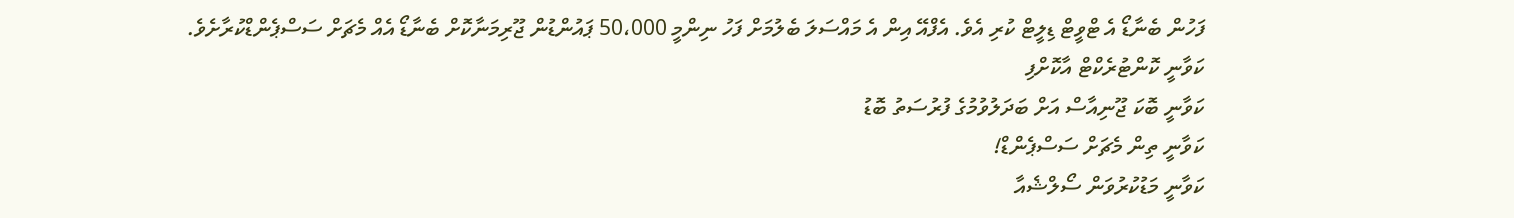ފަހުން ބެނާޑޯ އެ ޓްވީޓް ޑިލީޓް ކުރި އެވެ. އެފްއޭ އިން އެ މައްސަލަ ބެލުމަށް ފަހު ނިންމީ 50،000 ޕައުންޑުން ޖޫރިމަނާކޮށް ބެނާޑޯ އެއް މެޗަށް ސަސްޕެންޑްކުރާށެވެ.
ކަވާނީ ކޮންޓުރެކްޓް އާކޮށްފި
ކަވާނީ ބޮކަ ޖޫނިއާސް އަށް ބަދަލުވުމުގެ ފުރުސަތު ބޮޑު
ކަވާނީ ތިން މެޗަށް ސަސްޕެންޑް!
ކަވާނީ މަޑުކުރުވަން ސޯލްޝެއާ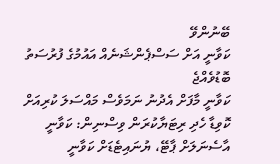ބޭނުންވޭ
ކަވާނީ އަށް ސަސްޕެންޝަނެއް އައުމުގެ ފުރުސަތު ބޮޑުވެއްޖެ
ކަވާނީ މާފަށް އެދުނު ނަމަވެސް މައްސަލަ ކުރިއަށް
ކޮވިޑާ ހެދި ރިޓަޔާކުރަން ވިސްނިން: ކަވާނީ
އާސެނަލަށް ޕާޓޭ، ޔުނައިޓެޑަށް ކަވާނީ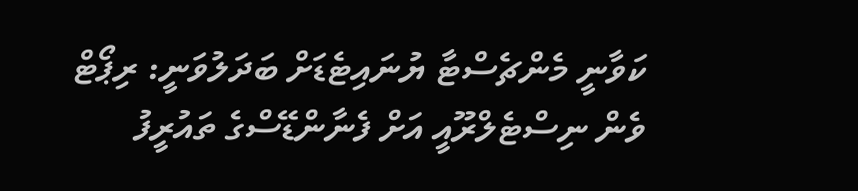ކަވާނީ މެންޗެސްޓާ ޔުނައިޓެޑަށް ބަދަލުވަނީ: ރިޕޯޓް
ވެން ނިސްޓެލްރޫއީ އަށް ފެނާންޑޭސްގެ ތައުރީފު